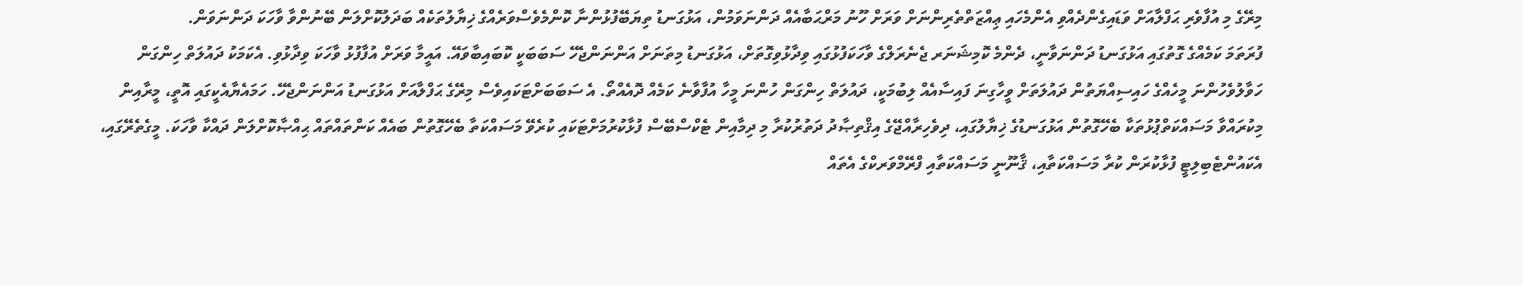މިރޭގެ މި އުފާވެރި ޙަފްލާއަށް ވަޑައިގެންދެއްވި އެންމެހައި ޢިއްޒަތްތެރިންނަށް ވަރަށް ހޫނު މަރްޙަބާއެއް ދަންނަވަމުން، އަޅުގަނޑު ތިޔަބޭފުޅުންނާ ކޮންމެވެސްވަރެއްގެ ޚިޔާލުތަކެއް ބަދަލުކޮށްލަން ބޭނުންވާ ވާހަކަ ދަންނަވަން.
ފުރަތަމަ ކަމެއްގެ ގޮތުގައި އަޅުގަނޑު ދަންނަވާނީ، ދެންމެ ކޮމިޝަނަރ ޖެނެރަލްގެ ވާހަކަފުޅުގައި ވިދާޅުވިގޮތަށް، އަޅުގަނޑު މިތަނަށް އަންނަންޖެހޭ ސަބަބަކީ ކޮބައިބާވައޭ. އައީމާ ވަރަށް އުފާފުޅު ވާހަކަ ވިދާޅުވި. އެކަމަކު ދައުލަތް ހިންގަން ހަވާލުވެހުންނަ މީހެއްގެ ހައިސިއްޔަތުން ދައުލަތަށް ވީހާގިނަ ފައިސާއެއް ލިބުމަކީ، ދައުލަތް ހިންގަން ހުންނަ މީހާ އުފާވާނެ ކަމެއް ދޮއެއްތޯ. އެ ސަބަބަށްޓަކައިވެސް މިރޭގެ ޙަފްލާއަށް އަޅުގަނޑު އަންނަންޖެހޭ. ހަމައެޔާއެކީގައި އޮތީ، މީރާއިން މިކުރައްވާ މަސައްކަތްޕުޅުތަކާ ބެހޭގޮތުން އަޅުގަނޑުގެ ޚިޔާލުގައި، ދިވެހިރާއްޖޭގެ އިޤްތިޞާދު ދަތުރުކުރާ މި ދިމާއިން ޓެކްސްބޭސް ފުޅާކުރުމަށްޓަކައި ކުރެވޭ މަސައްކަތާ ބެހޭގޮތުން ބައެއް ކަންތައްތައް ޙިއްޞާކޮށްލަން ދައްކާ ވާހަކަ. މީގެތެރޭގައި، އެކައުންޓެބިލިޓީ ފުޅާކުރަން ކުރާ މަސައްކަތާއި، ޤާނޫނީ މަސައްކަތާއި ފްރޭމްވަރކްގެ އެތައް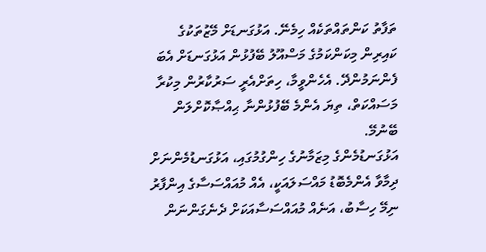ތަފާތު ކަންތައްތަކެއް ހިމެނޭ. އަޅުގަނޑަށް މޭޒުތަކުގެ ކައިރިން މިކަންކަމުގެ މަސްއޫލު ބޭފުޅުން އަޅުގަނޑަށް އެބަ ފެންނަމުންދޭ. އެހެންވީމާ، ހިތަށްއެރީ ސަރުކާރުން މިކުރާ މަސައްކަތް، ތިޔަ އެންމެ ބޭފުޅުންނާ ޙިއްޞާކޮށްލަން ބޭނުމޭ.
އަޅުގަނޑުމެންގެ މިޒަމާނުގެ ހިންގުމުގައި، އަޅުގަނޑުމެންނަށް ދިމާވާ އެންމެބޮޑު މައްސަލައަކީ، އެއް މުއައްސަސާގެ އިންފާރު ނިމޭ ހިސާބު، އަނެއް މުއައްސަސާއަކަށް ދެނެގަންނަން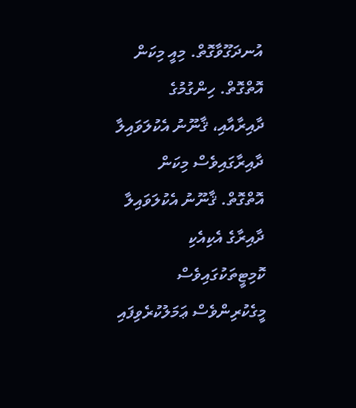އުނދަގޫވާގޮތް. މިއީ މިކަން އޮތްގޮތް. ހިންގުމުގެ ދާއިރާއާއި، ޤާނޫނު އެކުލަވައިލާ ދާއިރާގައިވެސް މިކަން އޮތްގޮތް. ޤާނޫނު އެކުލަވައިލާ ދާއިރާގެ އެކިއެކި ކޮމިޓީތަކުގައިވެސް މީގެކުރިންވެސް ޢަމަލުކުރެވިފައި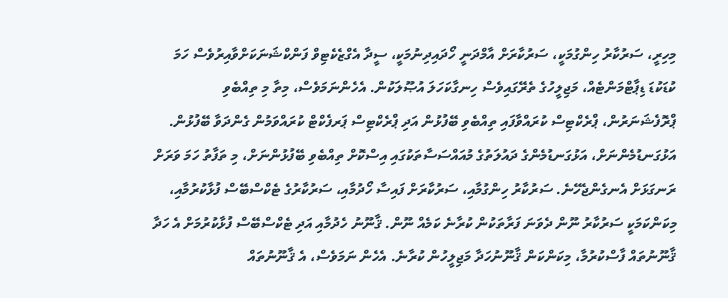މިހިރީ، ސަރުކާރު ހިންގުމަކީ، ސަރުކާރަށް އާމްދަނީ ހޯދައިދިނުމަކީ، ސީދާ އެގްޒެކެޓިވް ފަންކްޝަނަކަށްވާއިރުވެސް ހަމަ ކުޑަކުޑަ ޑިޕާޓްމަންޓެއް، މަޖިލީހުގެ ތެރޭގައިވެސް ހިނގާކަހަލަ އުޞޫލަކުން. އެހެންނަމަވެސް، މިތާ މި ތިއްބެވި ޕްރޮފެޝަނަރުން، ޕްރެކްޓިސް ކުރައްވާފައި ތިއްބެވި ބޭފުޅުން އަދި ޕްރެކްޓިސް ޕަރފެކްޓް ކުރައްވަމުން ގެންދަވާ ބޭފުޅުން. އަޅުގަނޑުމެންނަށް، އަޅުގަނޑުމެންގެ ދައުލަތުގެ މުއައްސަސާތަކުގައި އިސްކޮށް ތިއްބެވި ބޭފުޅުންނަށް، މި ތަފާތު ހަމަ ވަރަށް ރަނގަޅަށް އެނގެންޖެހޭނެ. ސަރުކާރު ހިންގުމާއި، ސަރުކާރަށް ފައިސާ ހޯދުމާއި، ސަރުކާރުގެ ޓެކްސްބޭސް ފުޅާކުރުމާއި، މިކަންކަމަކީ ސަރުކާރު ނޫން ދެވަނަ ފަރާތަކުން ކުރާނެ ކަމެއް ނޫން. ޤާނޫނު ހެދުމާއި އަދި ޓެކްސްބޭސް ފުޅާކުރުމަށް އެ ހަދާ ޤާނޫނުތައް ފާސްކުރުމާ، މިކަންކަން ޤާނޫނުހަދާ މަޖިލީހުން ކުރާނެ. އެހެން ނަމަވެސް، އެ ޤާނޫނުތައް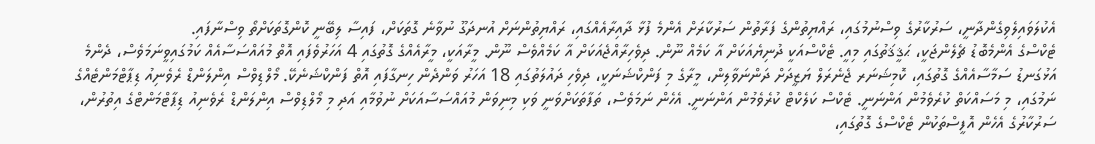އެކުލަވައިލެވިގެންދާނީ، ސަރުކާރުގެ ވިސްނުމުގައި، ރައްޔިތުންގެ ފަރާތުން ސަރުކާރަށް އެންމެ ފުޅާ ދާއިރާއެއްގައި، ރައްޔިތުންނަށް އުނދަގޫ ނުވާނެ ގޮތަކަށް، ފައިސާ ލިބޭނީ ކޮންގޮތަކަށްތޯ ވިސްނާފައި.
ޓެކްސްގެ އެންމެބޮޑު ޗެލެންޖަކީ، ޙަޤީޤަތުގައި މިއީ. ޓެކްސްއަކީ ދުނިޔެއަކަށް އާ ކަމެއް ނޫން. ދިވެހިރާއްޖެއަކަށް އާ ކަމެއްވެސް ނޫން. މީރާއަކީ، މީރާއެއްގެ ގޮތުގައި 4 އަހަރުވެފައި އޮތް މުއައްސަސާއެއް ކަމުގައިވީނަމަވެސް، ދެންމެ އަޅުގަނޑު ސަމާސާއެއްގެ ގޮތުގައި، ކޮމިޝަނަރ ޖެނެރަލް ޔަޒީދަށް ދަންނަވާލިން، މީރާގެ މި ފަންކްޝަނަކީ، ދިވެހި ދައުލަތުގައި 18 އަހަރު ވަންދެން ހިނގާފައި އޮތް ފަންކްޝަނެކޭ. މޯލްޑިވްސް އިންލަންޑް ރެވެނިއު ޑިޕާޓްމަންޓެއްގެ ނަމުގައި، މި މަސައްކަތް ކުރެވެމުން އަންނަނީ. ޓެކްސް ކަލެކްޓް ކުރެވެމުން އަންނަނީ. އެހެން ނަމަވެސް، ތަފާތަކަށްވަނީ ވަކި މިނިވަން މުއައްސަސާއަކަށް ނުވުމާއި އަދި މި މޯލްޑިވްސް އިންލަންޑް ރެވެނިއު ޑިޕާޓްމަންޓްގެ އިތުރުން، ސަރުކާރުގެ އެހެން އޮފީސްތަކުން ޓެކްސްގެ ގޮތުގައި،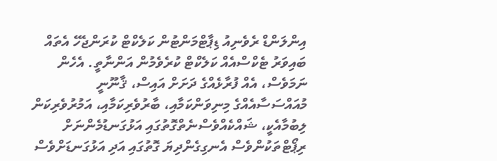އިންލަންޑް ރެވެނިއު ޑިޕާޓްމަންޓުން ކަލެކްޓް ކުރަންޖެހޭ އެތައް ބައިވަރު ޓެކްސްއެއް ކަލެކްޓް ކުރެވެމުން އަންނާތީ. އެހެން ނަމަވެސް، އެއް ފުރާޅެއްގެ ދަށަށް އައިސް، ޤާނޫނީ މުއައްސަސާއެއްގެ މިނިވަންކަމާއި، ބާރުވެރިކަމާއި، އަމުރުވެރިކަން ލިބުމާއެކީ، ޝައްކެއްވެސްނެތްގޮތުގައި އަޅުގަނޑުމެންނަށް ރިޕޯޓްތަކުންވެސް އެނގިގެންދިޔަ ގޮތުގައި އަދި އަޅުގަނޑަށްވެސް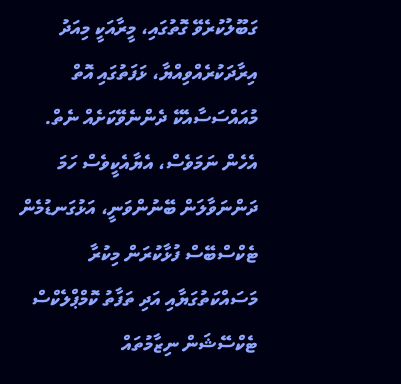ގަބޫލުކުރެވޭ ގޮތުގައި، މީރާއަކީ މިއަދު އިރާދަކުރެއްވިއްޔާ، ޅަފަތުގައި އޮތް މުއައްސަސާއެކޭ ދެންނެވޭކަށެއް ނެތް.
އެހެން ނަމަވެސް، އެޔާއެކީވެސް ހަމަ ދަންނަވާލަން ބޭނުންވަނީ، އަޅުގަނޑުމެން ޓެކްސްބޭސް ފުޅާކުރަން މިކުރާ މަސައްކަތުގަޔާއި އަދި ތަފާތު ކޮމްޕްލެކްސް ޓެކްސޭޝަން ނިޒާމުތައް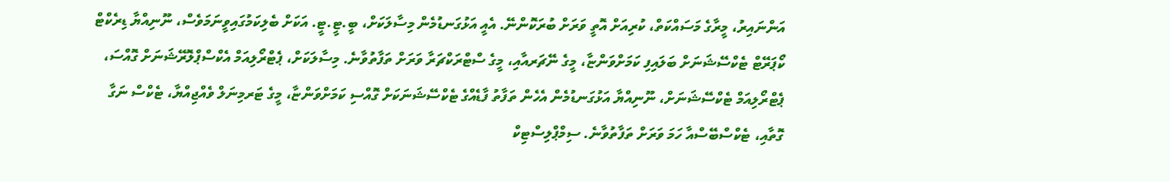އަންނައިރު، މީރާގެ މަސައްކަތް، ކުރިއަށް އޮތީ ވަރަށް ބުރަކޮންނޭ. އެއީ އަޅުގަނޑުމެން މިސާލަކަށް، ބީ.ޓީ.ޓީ. އަކަށް ބެލިކަމުގައިވީނަމަވެސް، ނޫނިއްޔާ ޑިރެކްޓް ކޯޕަރޭޓް ޓެކްސޭޝަނަށް ބަލައިފި ކަމަށްވަންޏާ، މީގެ ނޭޗަރއާއި، މީގެ ސްޓްރަކްޗަރާ ވަރަށް ތަފާތުވާނެ. މިސާލަކަށް، ޕެޓްރޯލިއަމް އެކްސްޕްލޮރޭޝަނަށް ގޮއްސަ، ޕެޓްރޯލިއަމް ޓެކްސޭޝަނަށް، ނޫނިއްޔާ އަޅުގަނޑުމެން އެހެން ތަފާތު ފާޑެއްގެ ޓެކްސޭޝަނަކަށް ގޮއްސި ކަމަށްވަންޏާ، މީގެ ޓަރމިނަލް ވެއްޖިއްޔާ، ޓެކްސް ނަގާ ގޮތާއި، ޓެކްސްބޭސްއާ ހަމަ ވަރަށް ތަފާތުވާނެ. ސިމްޕްލިސްޓިކް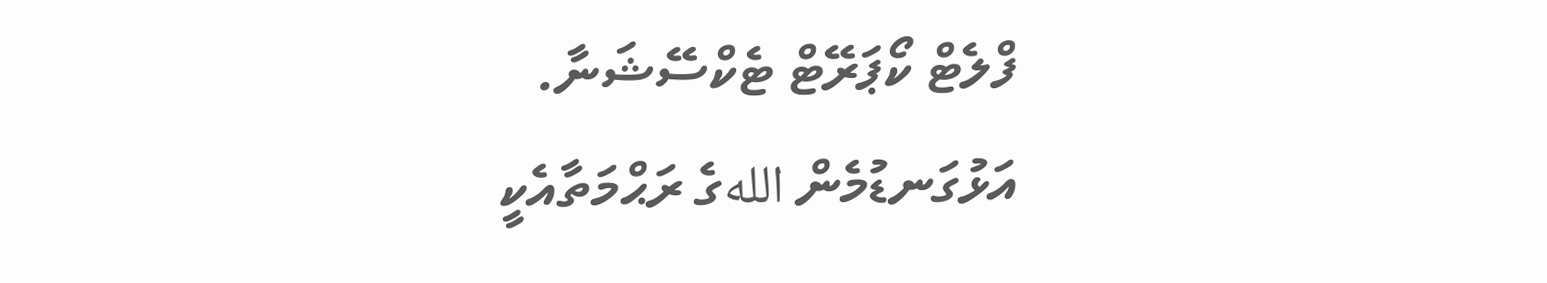ފްލެޓް ކޯޕަރޭޓް ޓެކްސޭޝަނާ.
އަޅުގަނޑުމެން اللهގެ ރަޙްމަތާއެކީ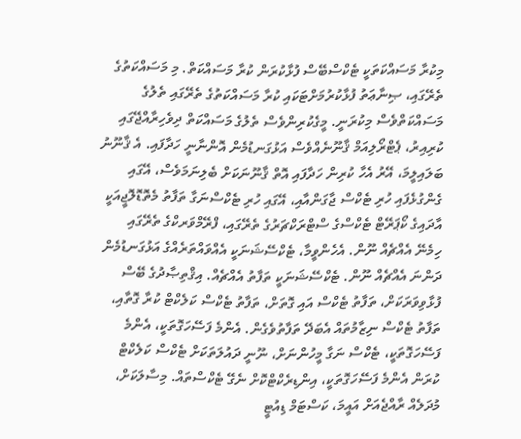މިކުރާ މަސައްކަތަކީ ޓެކްސްބޭސް ފުޅާކުރަން ކުރާ މަސައްކަތް. މި މަސައްކަތުގެ ތެރޭގައި، ޞިނާޢަތު ފުޅާކުރުމަށްޓަކައި ކުރާ މަސައްކަތުގެ ތެރޭގައި ތެލުގެ މަސައްކަތްވެސް މިކުރަނީ. މީގެކުރިންވެސް ތެލުގެ މަސައްކަތް ދިވެހިރާއްޖޭގައި ކުރިއިރު، ޕެޓްރޯލިއަމް ޤާނޫނެއްވެސް އަޅުގަނޑުމެން އޮންނާނީ ހަދާފައި. އެ ޤާނޫނު ބަލައިލީމަ، އޭރު އެހާ ކުރިން ހަދާފައި އޮތް ޤާނޫނަކަށް ބެލިނަމަވެސް، އޭގައި ގެންގުޅެފައި ހުރި ޓެކްސް ޖާގަންއާއި، އޭގައި ހުރި ޓެކްސްނަގާ ތަފާތު މެތޮޑޮލޮޖީއަކީ އާދައިގެ ކޯޕަރޭޓް ޓެކްސްގެ ސްޓްރަކްޗަރުގެ ތެރޭގައި، ފްރޭމްވަރކްގެ ތެރޭގައި ހިމެނޭ އެއްޗެއް ނޫން. އެހެންވީމާ، ޓެކްސޭޝަނަކީ އެއްވައްތަރެއްގެ އަޅުގަނޑުމެން ދަންނަ އެއްޗެއް ނޫން. ޓެކްސޭޝަނަކީ ތަފާތު އެއްޗެއް. އިޤްތިޞާދުގެ ބޭސް ފުޅާވިވަރަކަށް، ތަފާތު ޓެކްސް އައި ގޮތަށް، ތަފާތު ޓެކްސް ކަލެކްޓް ކުރާ ގޮތާއި، ތަފާތު ޓެކްސް ނިޒާމުތައް އެބަދޭ ތަފާތުވެގެން. އެންމެ ފަސޭހަގޮތަކީ، އެންމެ ފަސޭހަގޮތަކީ، ޓެކްސް ނަގާ މީހުންނަށް، ނޫނީ ދައުލަތަކަށް ޓެކްސް ކަލެކްޓް ކުރަން އެންމެ ފަސޭހަގޮތަކީ، އިންޑިރެކްޓްކޮށް ނެގޭ ޓެކްސްތައް. މިސާލަކަށް، މުދަލެއް ރާއްޖެއަށް އައީމަ، ކަސްޓަމް ޑިއުޓީ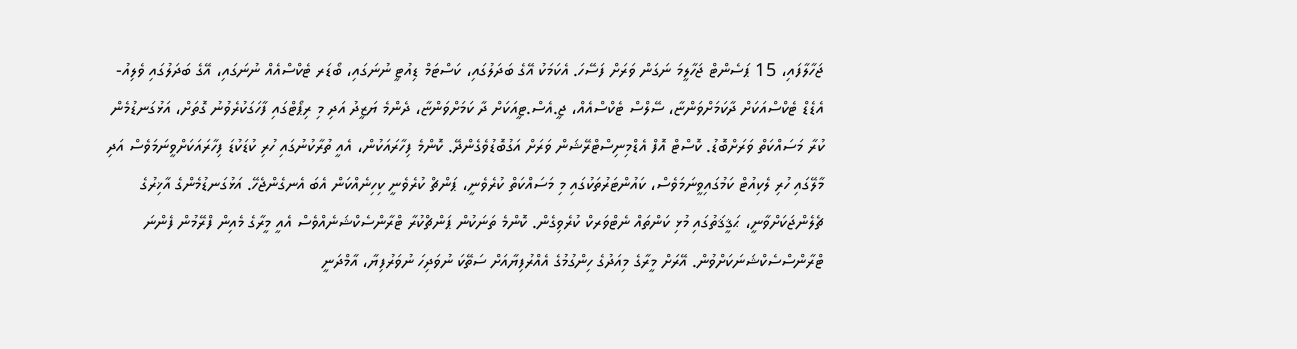ޖަހާލާފައި، 15 ޕަސެންޓް ޖަހާލީމަ ނަގަން ވަރަށް ފަސޭހަ. އެކަމަކު އޭގެ ބަދަލުގައި، ކަސްޓަމް ޑިއުޓީ ނުނަގައި، ބޯޑަރ ޓެކްސްއެއް ނުނަގައި، އޭގެ ބަދަލުގައި ވެލިއު-އެޑެޑް ޓެކްސްއަކަށް ދާކަމަށްވަންޏާ، ސޭލްސް ޓެކްސްއެއް، ޖީ.އެސް.ޓީއަކަށް ދާ ކަމަށްވަންޏާ، ދެންމެ ޔަޒީދު އަދި މި ރިޕޯޓްގައި ފާހަގަކުރެވުނު ގޮތަށް، އަޅުގަނޑުމެން ކުރާ މަސައްކަތް ވަރަށްބޮޑު. ކޮސްޓް އޮފް އެޑްމިނިސްޓްރޭޝަން ވަރަށް އަގުބޮޑުވެގެންދޭ. ކޮންމެ ފިހާރައަކުން، އެއީ ތުރާކުނުގައި ހުރި ކުޑަކުޑަ ފިހާރައަކަށްވީނަމަވެސް އަދި މާލޭގައި ހުރި ލެކިއުޓް ކަމުގައިވީނަމަވެސް، ކައުންޓަރުތަކުގައި މި މަސައްކަތް ކުރެވެނީ، ޕަންޗް ކުރެވެނީ ކިހިނެއްކަން އެބަ އެނގެންޖެހޭ. އަޅުގަނޑުމެންގެ އާޚިރުގެ ޗެލެންޖަކަށްވާނީ، ޙަޤީޤަތުގައި މުޅި ކަންތައް ނެޓްވަރކް ކުރެވިގެން. ކޮންމެ ތަނަކުން ޕަންޗްކުރާ ޓްރާންސެކްޝަނެއްވެސް އެއީ މީރާގެ މެއިން ފްރޭމުން ފެންނަ ޓްރާންސްސެކްޝަނަކަށްވުން. އޭރަށް މީރާގެ މިއަދުގެ ހިންގުމުގެ އެއްރުފިޔާއަށް ސަތޭކަ ނުވަދިހަ ނުވަރުފިޔާ، އާމްދަނީ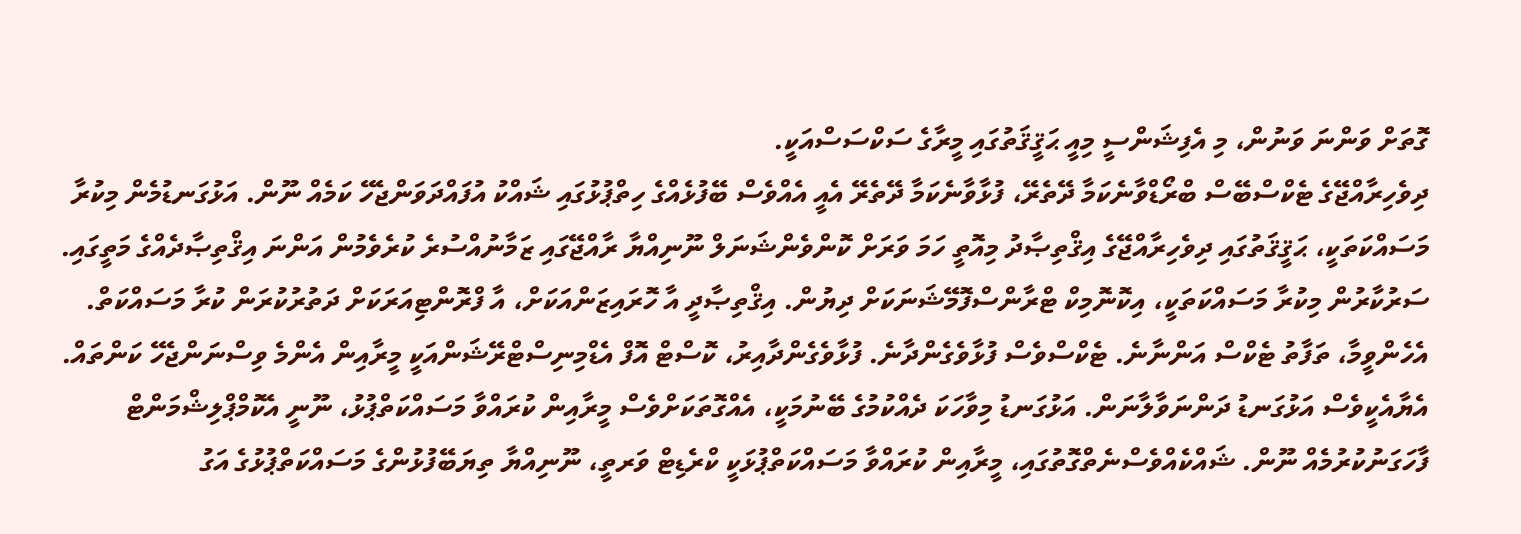ގޮތަށް ވަންނަ ވަނުން، މި އެފިޝަންސީ މިއީ ޙަޤީޤަތުގައި މީރާގެ ސަކްސަސްއަކީ.
ދިވެހިރާއްޖޭގެ ޓެކްސްބޭސް ބްރޯޑްވާނެކަމާ ދޭތެރޭ، ފުޅާވާނެކަމާ ދޭތެރޭ އެއީ އެއްވެސް ބޭފުޅެއްގެ ހިތްޕުޅުގައި ޝައްކު އުފައްދަވަންޖެހޭ ކަމެއް ނޫން. އަޅުގަނޑުމެން މިކުރާ މަސައްކަތަކީ، ޙަޤީޤަތުގައި ދިވެހިރާއްޖޭގެ އިޤްތިޞާދު މިއޮތީ ހަމަ ވަރަށް ކޮންވެންޝަނަލް ނޫނިއްޔާ ރާއްޖޭގައި ޒަމާނުއްސުރެ ކުރެވެމުން އަންނަ އިޤްތިޞާދެއްގެ މަތީގައި. ސަރުކާރުން މިކުރާ މަސައްކަތަކީ، އިކޮނޮމިކް ޓްރާންސްފޮމޭޝަނަކަށް ދިޔުން. އިޤްތިޞާދީ އާ ހޮރައިޒަންއަކަށް، އާ ފްރޮންޓިއަރަކަށް ދަތުރުކުރަން ކުރާ މަސައްކަތް. އެހެންވީމާ، ތަފާތު ޓެކްސް އަންނާނެ. ޓެކްސްވެސް ފުޅާވެގެންދާނެ. ފުޅާވެގެންދާއިރު، ކޮސްޓް އޮފް އެޑްމިނިސްޓްރޭޝަންއަކީ މީރާއިން އެންމެ ވިސްނަންޖެހޭ ކަންތައް.
އެޔާއެކީވެސް އަޅުގަނޑު ދަންނަވާލާނަން. އަޅުގަނޑު މިވާހަކަ ދެއްކުމުގެ ބޭނުމަކީ، އެއްގޮތަކަށްވެސް މީރާއިން ކުރައްވާ މަސައްކަތްޕުޅު، ނޫނީ އެކޮމްޕްލިޝްމަންޓް ފާހަގަނުކުރުމެއް ނޫން. ޝައްކެއްވެސްނެތްގޮތުގައި، މީރާއިން ކުރައްވާ މަސައްކަތްޕުޅަކީ ކްރެޑިޓް ވަރތީ، ނޫނިއްޔާ ތިޔަބޭފުޅުންގެ މަސައްކަތްޕުޅުގެ އަގު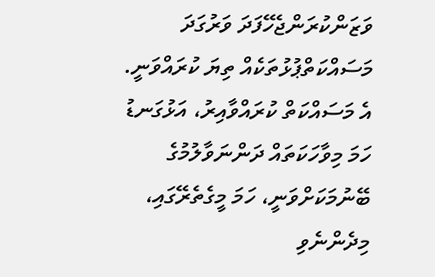ވަޒަންކުރަންޖެހޭފަދަ ވަރުގަދަ މަސައްކަތްޕުޅުތަކެއް ތިޔަ ކުރައްވަނީ. އެ މަސައްކަތް ކުރައްވާއިރު، އަޅުގަނޑު ހަމަ މިވާހަކަތައް ދަންނަވާލުމުގެ ބޭނުމަކަށްވަނީ، ހަމަ މީގެތެރޭގައި، މިދެންނެވި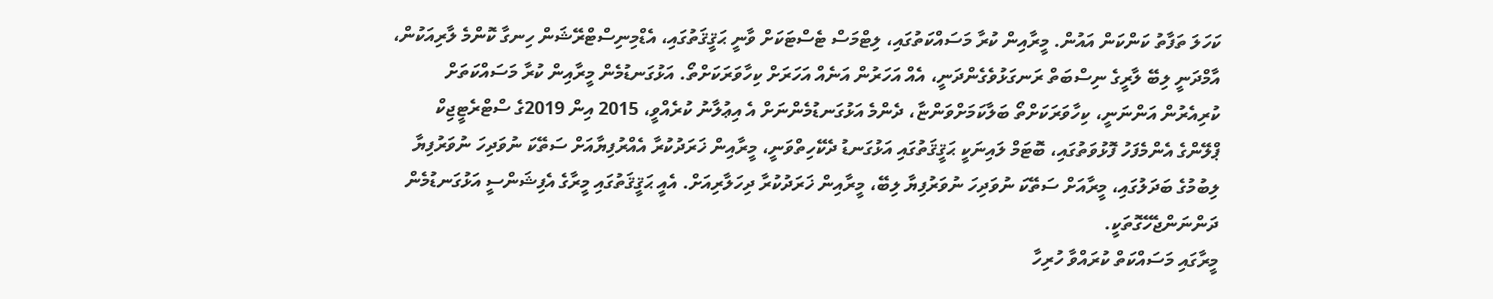ކަހަލަ ތަފާތު ކަންކަން އައުން. މީރާއިން ކުރާ މަސައްކަތުގައި، ލިޓްމަސް ޓެސްޓަކަށް ވާނީ ޙަޤީޤަތުގައި، އެޑްމިނިސްޓްރޭޝަން ހިނގާ ކޮންމެ ލާރިއަކުން، އާމްދަނީ ލިބޭ ލާރީގެ ނިސްބަތް ރަނގަޅުވެގެންދަނީ، އެއް އަހަރުން އަނެއް އަހަރަށް ކިހާވަރަކަށްތޯ. އަޅުގަނޑުމެން މީރާއިން ކުރާ މަސައްކަތަށް ކުރިއެރުން އަންނަނީ، ކިހާވަރަކަށްތޯ ބަލާކަމަށްވަންޏާ، ދެންމެ އަޅުގަނޑުމެންނަށް އެ އިޢުލާނު ކުރެއްވީ، 2015 އިން 2019ގެ ސްޓްރެޓީޖިކް ޕްލޭންގެ އެންމެފަހު ފޮޅުވަތުގައި، ބޮޓަމް ލައިނަކީ ޙަޤީޤަތުގައި އަޅުގަނޑު ދެކޭހިތްވަނީ، މީރާއިން ޚަރަދުކުރާ އެއްރުފިޔާއަށް ސަތޭކަ ނުވަދިހަ ނުވަރުފިޔާ ލިބުމުގެ ބަދަލުގައި، މީރާއަށް ސަތޭކަ ނުވަދިހަ ނުވަރުފިޔާ ލިބޭ، މީރާއިން ޚަރަދުކުރާ ދިހަލާރިއަށް. އެއީ ޙަޤީޤަތުގައި މީރާގެ އެފިޝަންސީ އަޅުގަނޑުމެން ދަންނަންޖެހޭގޮތަކީ.
މީރާގައި މަސައްކަތް ކުރައްވާ ހުރިހާ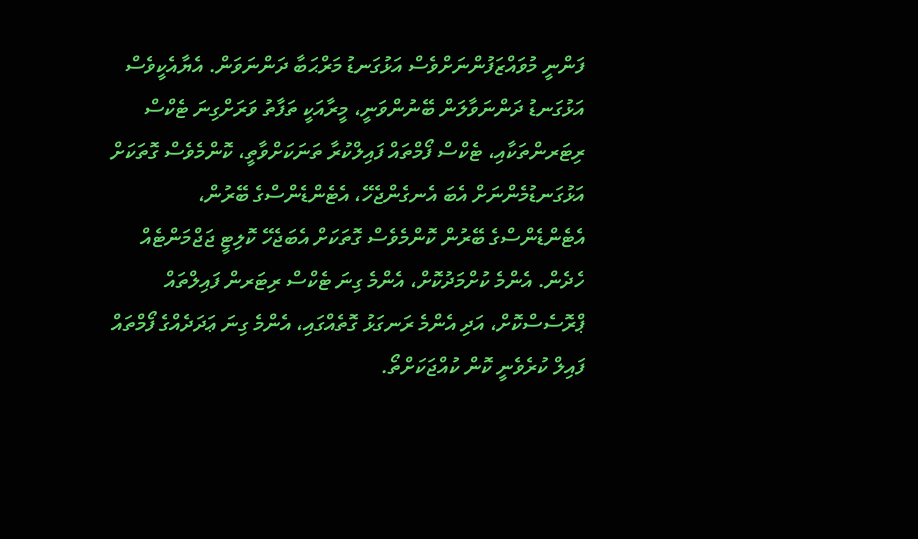ފަންނީ މުވައްޒަފުންނަށްވެސް އަޅުގަނޑު މަރްޙަބާ ދަންނަވަން. އެޔާއެކީވެސް އަޅުގަނޑު ދަންނަވާލަން ބޭނުންވަނީ، މީރާއަކީ ތަފާތު ވަރަށްގިނަ ޓެކްސް ރިޓަރންތަކާއި، ޓެކްސް ފޯމްތައް ފައިލްކުރާ ތަނަކަށްވާތީ، ކޮންމެވެސް ގޮތަކަށް އަޅުގަނޑުމެންނަށް އެބަ އެނގެންޖެހޭ، އެޓެންޑެންސްގެ ބޭރުން، އެޓެންޑެންސްގެ ބޭރުން ކޮންމެވެސް ގޮތަކަށް އެބަޖެހޭ ކޮލިޓީ ޖަޖްމަންޓެއް ހެދެން. އެންމެ ކުށްމަދުކޮށް، އެންމެ ގިނަ ޓެކްސް ރިޓަރން ފައިލްތައް ޕްރޮސެސްކޮށް، އަދި އެންމެ ރަނގަޅު ގޮތެއްގައި، އެންމެ ގިނަ ޢަދަދެއްގެ ފޯމްތައް ފައިލް ކުރެވެނީ ކޮން ކުއްޖަކަށްތޯ.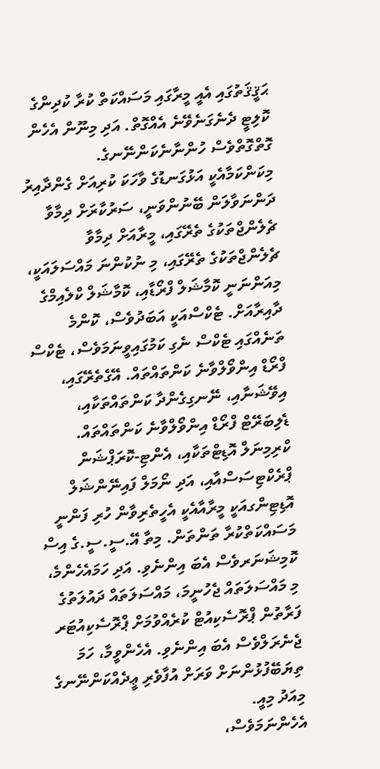ޙަޤީޤަތުގައި އެއީ މީރާގައި މަސައްކަތް ކުރާ ކުދިންގެ ކޮލިޓީ ދެނެގަނެވޭނެ އެއްގޮތް. އަދި މިނޫން އެހެން ގޮތްގޮތްވެސް ހުންނާނެކަންނޭނގެ.
މިކަންކަމާއެކީ އަޅުގަނޑުގެ ވާހަކަ ކުރިއަށް ގެންދާއިރު ދަންނަވާލަން ބޭނުންވަނީ، ސަރުކާރަށް ދިމާވާ ޗެލެންޖްތަކުގެ ތެރޭގައި، މީރާއަށް ދިމާވާ ޗެލެންޖްތަކުގެ ތެރޭގައި، މި ނުކުންނަ މައްސަލައަކީ، މިއަންނަނީ ކޮމާޝަލް ފްރޯޑާއި، ކޮމާޝަލް ކްލެއިމްގެ ދާއިރާއަށް. ޓެކްސްއަކީ އަބަދުވެސް، ކޮންމެ ތަނެއްގައި ޓެކްސް ނެގި ކަމުގައިވީނަމަވެސް، ޓެކްސް ފްރޯޑް އިންވޯލްވާނެ ކަންތައްތައް. އޭގެތެރޭގައި، އިވޭޝަނާއި، ނޭނގިގެންދާ ކަންތައްތަކާއި، ޑެލިބަރޭޓް ފްރޯޑް އިންވޯލްވާނެ ކަންތައްތައް. ކްރިމިނަލް އޮޑިޓްތަކާއި، އެންޓި-ކޮރަޕްޝަން ޕްރެކްޓިސަސްއާއި، އަދި ނޯމަލް ފައިނޭންޝަލް އޮޑިޓިންގއަކީ މީރާއާއެކީ އެހީތެރިވާން ހުރި ފަންނީ މަސައްކަތްކުރާ ތަންތަން. މިތާ އޭ.ސީ.ސީ.ގެ އިސް ކޮމިޝަނަރވެސް އެބަ އިންނެވި. އަދި ހަމައެހެންމެ، މި މައްސަލަތައް ޖެހުނީމަ، މައްސަލަތައް ދައުލަތުގެ ފަރާތުން ޕްރޮސެކިއުޓް ކުރެއްވުމަށް ޕްރޮސެކިއުޓަރ ޖެނެރަލްވެސް އެބަ އިންނެވި. އެހެންވީމާ، ހަމަ ތިޔަބޭފުޅުންނަށް ވަރަށް އުފާވެރި ޢީދެއްކަންނޭނގެ މިއަދު މިއީ.
އެހެންނަމަވެސް،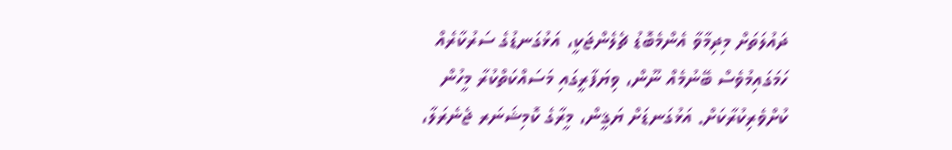ދައުލަތަށް މިދިމާވާ އެންމެބޮޑު ޗެލެންޖަކީ، އަޅުގަނޑުގެ ސަރުކާރެއް ހަމަގައިމުވެސް ބޭނުމެއް ނޫން، ވިޔަފާރީގައި މަސައްކަތްކުރާ މީހުން ކުށްވެރިކުރާކަށް. އަޅުގަނޑަށް ޔަޤީން، މީރާގެ ކޮމިޝަނަރ ޖެނެރަލާ،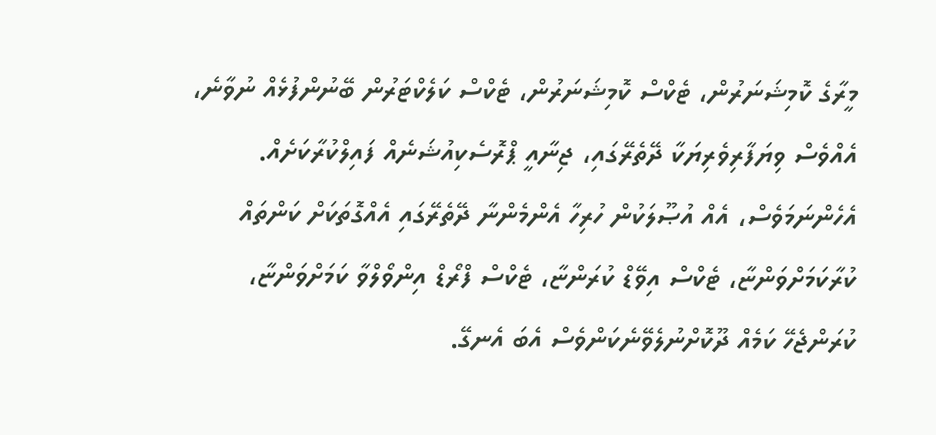މީރާގެ ކޮމިޝަނަރުން، ޓެކްސް ކޮމިޝަނަރުން، ޓެކްސް ކަލެކްޓަރުން ބޭނުންފުޅެއް ނުވާނެ، އެއްވެސް ވިޔަފާރިވެރިޔަކާ ދޭތެރޭގައި، ޖިނާއީ ޕްރޮސެކިއުޝަނެއް ފައިލްކުރާކަށެއް. އެހެންނަމަވެސް، އެއް އުޞޫލަކުން ހުރިހާ އެންމެންނާ ދޭތެރޭގައި އެއްގޮތަކަށް ކަންތައް ކުރާކަމަށްވަންޏާ، ޓެކްސް އިވޭޑް ކުރަންޏާ، ޓެކްސް ފްރޯޑް އިންވޯލްވާ ކަމަށްވަންޏާ، ކުރަންޖެހޭ ކަމެއް ދޫކޮށްނުލެވޭނެކަންވެސް އެބަ އެނގޭ.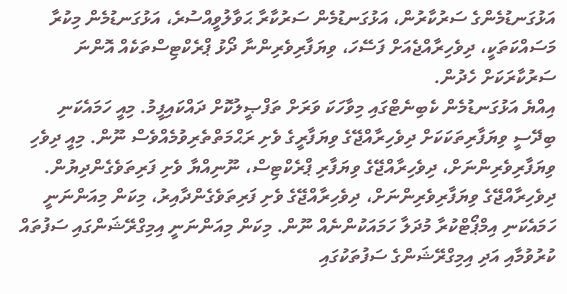އަޅުގަނޑުމެންގެ ސަރުކާރުން، އަޅުގަނޑުމެން ސަރުކާރާ ޙަވާލުވީއްސުރެ، އަޅުގަނޑުމެން މިކުރާ މަސައްކަތަކީ، ދިވެހިރާއްޖެއަށް ފަސޭހަ، ވިޔަފާރިވެރިންނާ ދޯޅު ޕްރެކްޓިސްތަކެއް އޮންނަ ސަރުކާރަކަށް ހެދުން.
އިއްޔެ އަޅުގަނޑުމެން ކެބިނެޓްގައި މިވާހަކަ ވަރަށް ތަފްޞީލުކޮށް ދައްކައިފީމު. މިއީ ހަމައެކަނި ބިދޭސީ ވިޔަފާރިތަކަކަށް ދިވެހިރާއްޖޭގެ ވިޔަފާރީގެ ވެށި ރަޙްމަތްތެރިވުމެއްވެސް ނޫން. މިއީ ދިވެހި ވިޔަފާރިވެރިންނަށް، ދިވެހިރާއްޖޭގެ ވިޔަފާރި ޕްރެކްޓިސް، ނޫނިއްޔާ ވެށި ފަރިތަވެގެންދިޔުން. ދިވެހިރާއްޖޭގެ ވިޔަފާރިވެރިންނަށް، ދިވެހިރާއްޖޭގެ ވެށި ފަރިތަވެގެންދާއިރު، މިކަން މިއަންނަނީ ހަމައެކަނި އިމްޕޯޓްކުރާ މުދަލާ ހަމައަކުންނެއް ނޫން. މިކަން މިއަންނަނީ އިމިގްރޭޝަންގައި ސަފުތައް ކުރުވުމާއި އަދި އިމިގްރޭޝަންގެ ސަފުތަކުގައި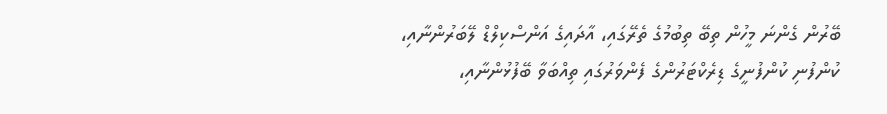ބޭރުން ގެންނަ މީހުން ތިބޭ ތިބުމުގެ ތެރޭގައި، އާދައިގެ އަންސްކިލްޑް ލޭބަރުންނާއި، ކުންފުނި ކުންފުނީގެ ޑިރެކްޓަރުންގެ ފެންވަރުގައި ތިއްބަވާ ބޭފުޅުންނާއި،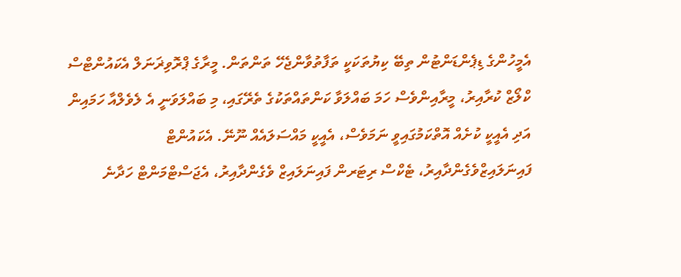އެމީހުންގެ ޑިޕެންޑަންޓުން ތިބޭ ކިޔުތަކަކީ ތަފާތުވާންޖެހޭ ތަންތަން. މީރާގެ ޕްރޮވިޜަނަލް އެކައުންޓްސް ކްލޯޒް ކުރާއިރު، މީރާއިންވެސް ހަމަ ބައްލަވާ ކަންތައްތަކުގެ ތެރޭގައި، މި ބައްލަވަނީ އެ ލެވެލްއާ ހަމައިން އަދި އެއީކީ ކުށެއް އޮތްކަމުގައިވީ ނަމަވެސް، އެއީކީ މައްސަލައެއް ނޫނޭ. އެކައުންޓް ފައިނަލައިޒްވެގެންދާއިރު، ޓެކްސް ރިޓަރން ފައިނަލައިޒް ވެގެންދާއިރު، އެޖަސްޓްމަންޓް ހަދާނެ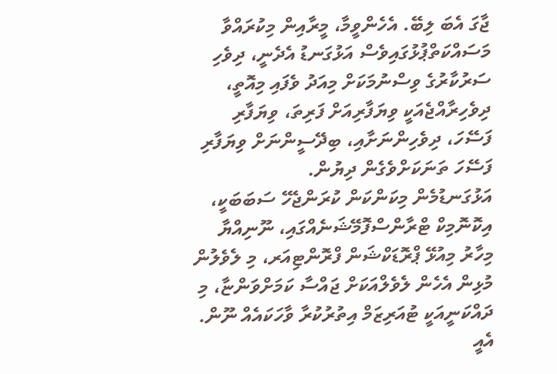ޖާގަ އެބަ ލިބޭ. އެހެންވީމާ، މީރާއިން މިކުރައްވާ މަސައްކަތްޕުޅުގައިވެސް އަޅުގަނޑު އެދެނީ، ދިވެހި ސަރުކާރުގެ ވިސްނުމަކަށް މިއަދު ވެފައި މިއޮތީ، ދިވެހިރާއްޖެއަކީ ވިޔަފާރިއަށް ފަރިތަ، ވިޔަފާރި ފަސޭހަ، ދިވެހިންނަށާއި، ބިދޭސީންނަށް ވިޔަފާރި ފަސޭހަ ތަނަކަށްވެގެން ދިޔުން.
އަޅުގަނޑުމެން މިކަންކަން ކުރަންޖެހޭ ސަބަބަކީ، އިކޮނޮމިކް ޓްރާންސްފޮމޭޝަނެއްގައި، ނޫނިއްޔާ މިހާރު މިއުޅޭ ޕްރޮޑަކްޝަން ފްރޮންޓިއަރ، މި ލެވެލުން މުޅިން އެހެން ލެވެލްއަކަށް ޖައްސާ ކަމަށްވަންޏާ، މި ދައްކަނީއަކީ ޓުއަރިޒަމް އިތުރުކުރާ ވާހަކައެއް ނޫން. އެއީ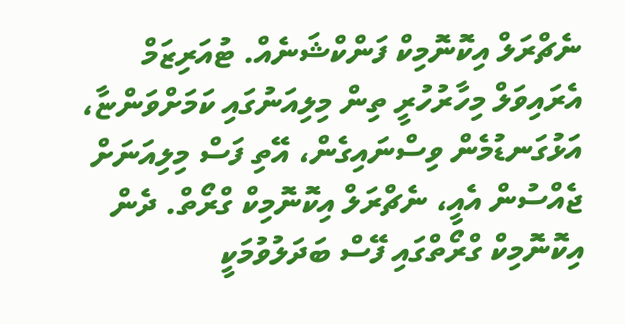ނެޗްރަލް އިކޮނޮމިކް ފަންކްޝަނެއް. ޓުއަރިޒަމް އެރައިވަލް މިހާރުހުރީ ތިން މިލިއަނުގައި ކަމަށްވަންޏާ، އަޅުގަނޑުމެން ވިސްނައިގެން، އޭތި ފަސް މިލިއަނަށް ޖެއްސުން އެއީ، ނެޗްރަލް އިކޮނޮމިކް ގްރޯތް. ދެން އިކޮނޮމިކް ގްރޯތްގައި ފޭސް ބަދަލުވުމަކީ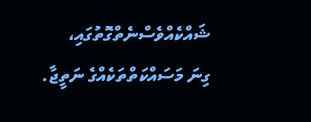ޝައްކެއްވެސްނެތްގޮތުގައި، ގިނަ މަސައްކަތްތަކެއްގެ ނަތީޖާ.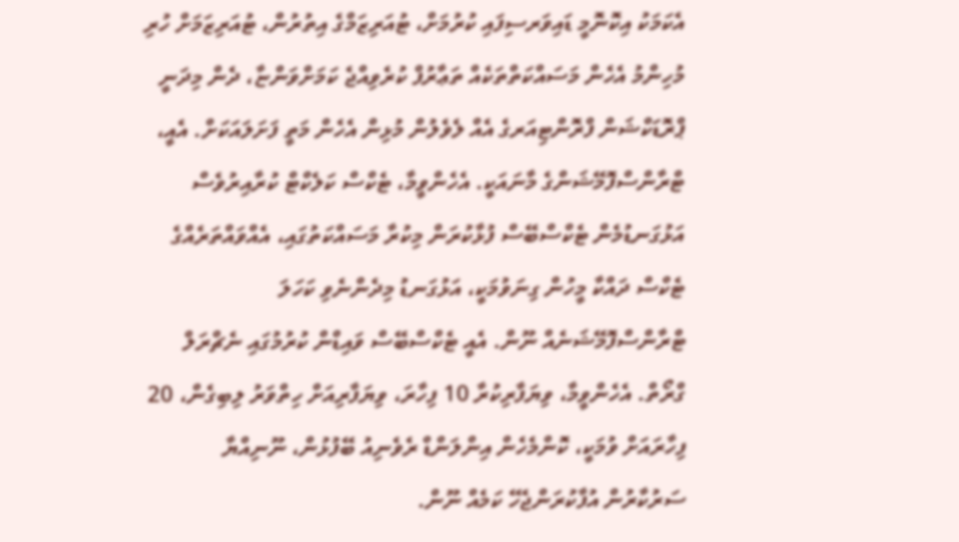އެކަމަކު އިކޮނޮމީ ޑައިވަރސިފައި ކުރުމަށް، ޓުއަރިޒަމްގެ އިތުރުން، ޓުއަރިޒަމަށް ހުރި މުހިންމު އެހެން މަސައްކަތްތަކެއް ތަޢާރުފް ކުރެވިއްޖެ ކަމަށްވަންޏާ، ދެން މިދަނީ ޕްރޮޑަކްޝަން ފްރޮންޓިއަރގެ އެއް ލެވެލުން މުޅިން އެހެން މަތީ ފަށަލައަކަށް. އެއީ، ޓްރާންސްފޮމޭޝަންގެ މާނައަކީ. އެހެންވީމާ، ޓެކްސް ކަލެކްޓް ކުރާއިރުވެސް އަޅުގަނޑުމެން ޓެކްސްބޭސް ފުޅާކުރަން މިކުރާ މަސައްކަތުގައި، އެއްވައްތަރެއްގެ ޓެކްސް ދައްކާ މީހުން ގިނަވުމަކީ، އަޅުގަނޑު މިދެންނެވި ކަހަލަ ޓްރާންސްފޮމޭޝަނެއް ނޫން. އެއީ ޓެކްސްބޭސް ވައިޑްން ކުރުމުގައި ނެޗްރަލް ގްރޯތް. އެހެންވީމާ، ވިޔަފާރިކުރާ 10 ފިހާރަ، ވިޔަފާރިއަށް ހިތްވަރު ލިބިގެން، 20 ފިހާރައަށް ވުމަކީ، ކޮންމެހެން އިންލަންޑް ރެވެނިއު ބޭފުޅުން، ނޫނިއްޔާ ސަރުކާރުން އުފާކުރަންޖެހޭ ކަމެއް ނޫން.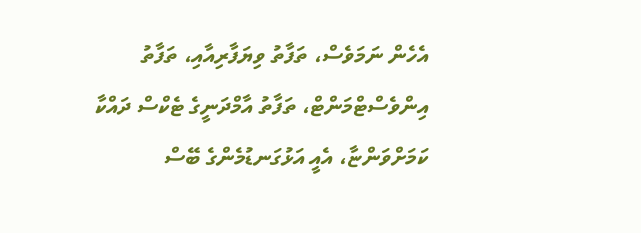އެހެން ނަމަވެސް، ތަފާތު ވިޔަފާރިއާއި، ތަފާތު އިންވެސްޓްމަންޓް، ތަފާތު އާމްދަނީގެ ޓެކްސް ދައްކާ ކަމަށްވަންޏާ، އެއީ އަޅުގަނޑުމެންގެ ބޭސް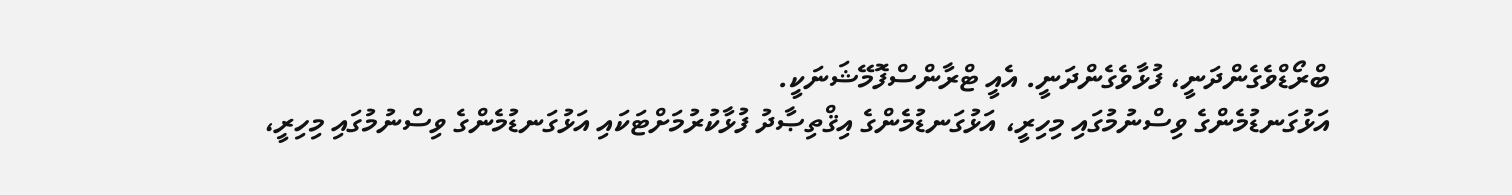ބްރޯޑްވެގެންދަނީ، ފުޅާވެގެންދަނީ. އެއީ ޓްރާންސްފޮމޭޝަނަކީ.
އަޅުގަނޑުމެންގެ ވިސްނުމުގައި މިހިރީ، އަޅުގަނޑުމެންގެ އިޤްތިޞާދު ފުޅާކުރުމަށްޓަކައި އަޅުގަނޑުމެންގެ ވިސްނުމުގައި މިހިރީ،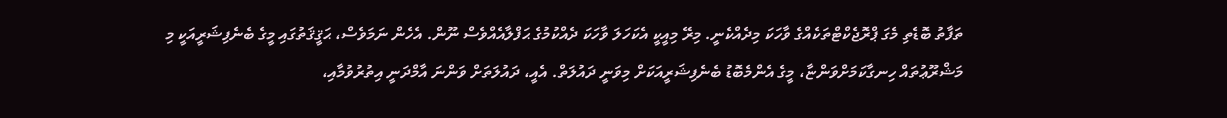ތަފާތު ބޮޑެތި މެގަ ޕްރޮޖެކްޓްތަކެއްގެ ވާހަކަ މިދެއްކެނީ. މިރޭ މިއީކީ އެކަހަލަ ވާހަކަ ދެއްކުމުގެ ޙަފްލާއެއްވެސް ނޫން. އެހެން ނަމަވެސް، ޙަޤީޤަތުގައި މީގެ ބެނެފިޝަރީއަކީ މި މަޝްރޫޢުތައް ހިނގާކަމަށްވަންޏާ، މީގެ އެންމެބޮޑު ބެނެފިޝަރީއަކަށް މިވަނީ ދައުލަތް. އެއީ، ދައުލަތަށް ވަންނަ އާމްދަނީ އިތުރުވުމާއި،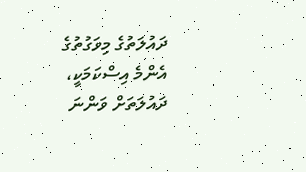ދައުލަތުގެ މިވަގުތުގެ އެންމެ އިސްކަމަކީ، ދައުލަތަށް ވަންނަ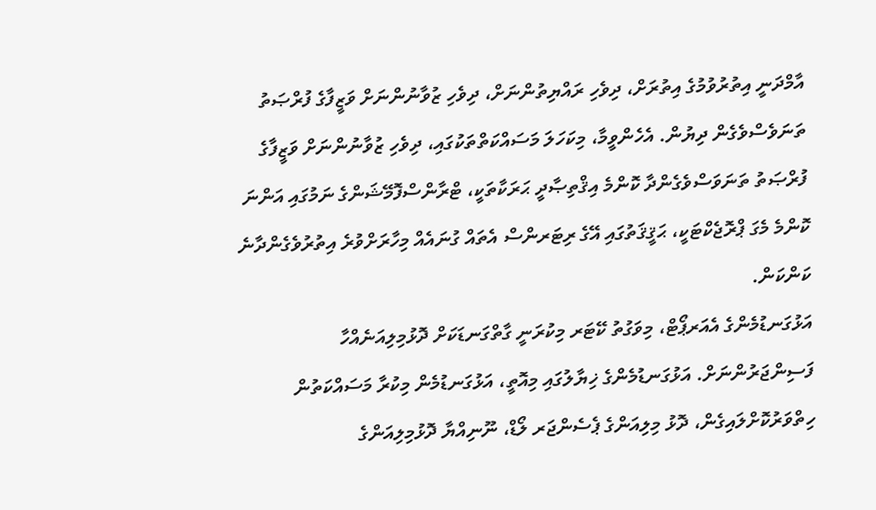އާމްދަނީ އިތުރުވުމުގެ އިތުރަށް، ދިވެހި ރައްޔިތުންނަށް، ދިވެހި ޒުވާނުންނަށް ވަޒީފާގެ ފުރްޞަތު ތަނަވެސްވެގެން ދިޔުން. އެހެންވީމާ، މިކަހަލަ މަސައްކަތްތަކުގައި، ދިވެހި ޒުވާނުންނަށް ވަޒީފާގެ ފުރްޞަތު ތަނަވަސްވެގެންދާ ކޮންމެ އިޤްތިޞާދީ ޙަރަކާތަކީ، ޓްރާންސްފޮމޭޝަންގެ ނަމުގައި އަންނަ ކޮންމެ މެގަ ޕްރޮޖެކްޓަކީ، ޙަޤީޤަތުގައި އޭގެ ރިޓަރންސް އެތައް ގުނައެއް މިހާރަށްވުރެ އިތުރުވެގެންދާނެ ކަންކަން.
އަޅުގަނޑުމެންގެ އެއަރޕޯޓް، މިވަގުތު ކޭޓަރ މިކުރަނީ ގާތްގަނޑަކަށް ދޮޅުމިލިއަނެއްހާ ފަސިންޖަރުންނަށް. އަޅުގަނޑުމެންގެ ޚިޔާލުގައި މިއޮތީ، އަޅުގަނޑުމެން މިކުރާ މަސައްކަތުން ހިތްވަރުކޮށްލައިގެން، ދޮޅު މިލިއަންގެ ޕެސެންޖަރ ލޯޑް، ނޫނިއްޔާ ދޮޅުމިލިއަންގެ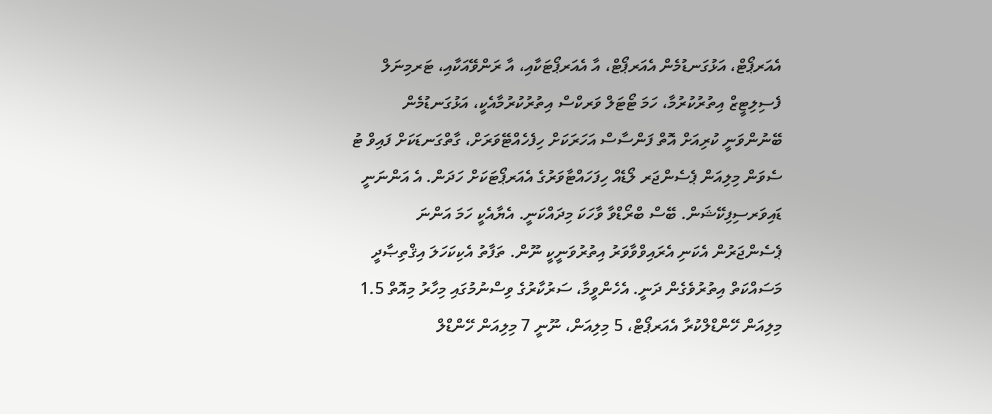އެއަރޕޯޓް، އަޅުގަނޑުމެން އެއަރޕޯޓް، އާ އެއަރޕޯޓަކާއި، އާ ރަންވޭއަކާއި، ޓަރމިނަލް ފެސިލިޓީޒް އިތުރުކުރުމާ، ހަމަ ޓޯޓަލް ވަރކްސް އިތުރުކުރުމާއެކީ، އަޅުގަނޑުމެން ބޭނުންވަނީ ކުރިއަށް އޮތް ފަންސާސް އަހަރަކަށް ހިފެހެއްޓޭވަރަށް، ގާތްގަނޑަކަށް ފައިވް ޓު ސެވަން މިލިއަން ޕެސެންޖަރ ލޯޑެއް ހިފަހައްޓާވަރުގެ އެއަރޕޯޓަކަށް ހަދަން. އެ އަންނަނީ ޑައިވަރސިފިކޭޝަން. ބޭސް ބްރޯޑްވާ ވާހަކަ މިދައްކަނީ. އެޔާއެކީ ހަމަ އަންނަ ޕެސެންޖަރުން އެކަނި އެރައިވްވާވަރު އިތުރުވަނީކީ ނޫން. ތަފާތު އެކިކަހަލަ އިޤްތިޞާދީ މަސައްކަތް އިތުރުވެގެން ދަނީ. އެހެންވީމާ، ސަރުކާރުގެ ވިސްނުމުގައި މިހާރު މިއޮތް 1.5 މިލިއަން ހޭންޑްލްކުރާ އެއަރޕޯޓް، 5 މިލިއަން، ނޫނީ 7 މިލިއަން ހޭންޑްލް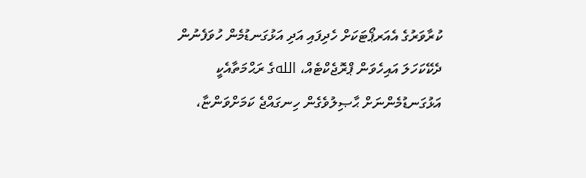ކުރާވަރުގެ އެއަރޕޯޓަކަށް ހެދިފައި އަދި އަޅުގަނޑުމެން ހުވަފެނުން ދެކޭކަހަލަ އައިހެވަން ޕްރޮޖެކްޓެއް، اللهގެ ރަޙްމަތާއެކީ އަޅުގަނޑުމެންނަށް ޙާޞިލުވެގެން ހިނގައްޖެ ކަމަށްވަންޏާ،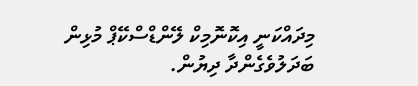މިދައްކަނީ އިކޮނޮމިކް ލޭންޑްސްކޭޕް މުޅިން ބަދަލުވެގެންދާ ދިޔުން.